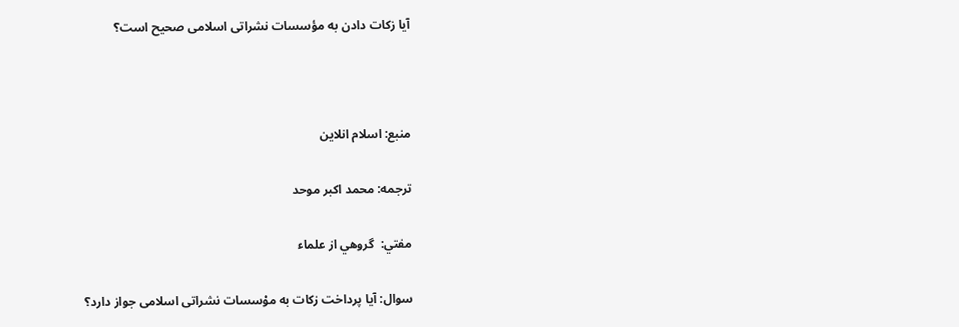آيا زکات دادن به مؤسسات نشراتى اسلامى صحيح است؟



منبع: اسلام انلاين

ترجمه: محمد اکبر موحد

مفتي:  گروهي از علماء

سوال: آيا پرداخت زكات به موْسسات نشراتى اسلامى جواز دارد؟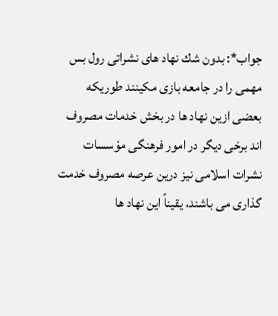جواب*: بدون شك نهاد هاى نشراتى رول بس مهمى را در جامعه بازى مكينند طوريكه بعضى ازين نهاد ها در بخش خدمات مصروف اند برخى ديگر در امور فرهنگى موْسسات نشرات اسلامى نيز درين عرصه مصروف خدمت گذارى مى باشند، يقيناً اين نهاد ها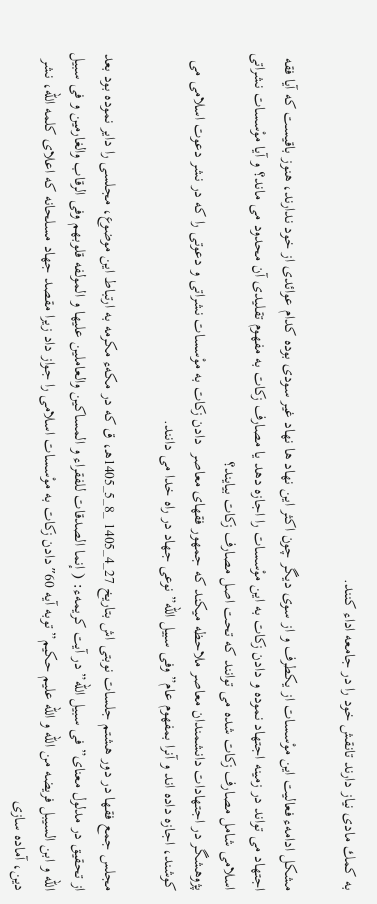به كمك مادى نياز دارند تانقش خود را در جامعه اداء كنند.

مشكل ادامهء فعاليت اين موْسسات از يكطرف و از سوى ديگر چون اكثر اين نهاد ها نهاد غير سودى بوده كدام عوائدى از خود ندارند، هنوز باقيست كه آيا فقه اجتهاد مى تواند در زمينه اجتهاد نموده و دادن زكات به اين موْسسات را اجازه دهد يا مصارف زكات به مفهوم تقليدى آن محدود مى ماند؟ و آيا موْسسات نشراتى اسلامى شامل مصارف زكات شده مى توانند كه تحت اصل مصارف زكات بيايند؟
پژوهشگر در اجتهادات دانشمندان معاصر ملاحظه ميكند كه جمهور فقهاى معاصر  دادن زكات به موْسسات نشراتى و دعوتى را كه در نشر دعوت اسلامى مى كوشند، اجازه داده اند و آنرا بمفهوم عام” وفى سبيل الله” نوعى جهاد در راه خدا مى دانند.

مجلس جمع فقها در دور هشتم جلسات نوبتى اش بتاريخ 27_4_1405 _8_5_1405هـ، ق كه در مكهء مكرمه به ارتباط اين موضوع، مجلسى را داير نموده بود بعد از تحقيق در مدلول معناى” فى سبيل الله” در آيت كريمهء: ( إنما الصدقات للفقراء و المساكين والعاملين عليها و المولفه قلوبهم وفى الرقاب والغارمين و فى سبيل الله و ابن السيبل فريضه من الله و الله عليم حكيم” توبه آيه 60″ دادن زكات به موْسسات اسلامى را جواز داد زيرا مقصد جهاد مسلحانه كه اعلاى كلمه الله، نشر دين، آماده سازى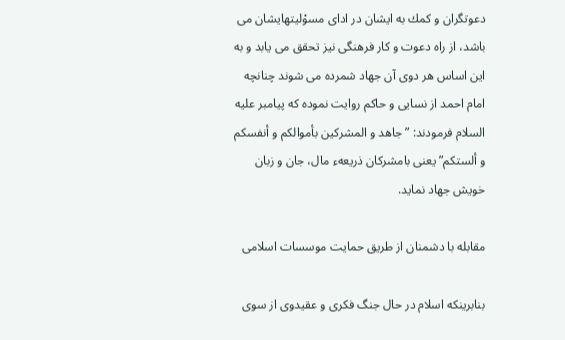دعوتگران و كمك به ايشان در اداى مسوْليتهايشان مى باشد، از راه دعوت و كار فرهنگى نيز تحقق مى يابد و به اين اساس هر دوى آن جهاد شمرده مى شوند چنانچه امام احمد از نسايى و حاكم روايت نموده كه پيامبر عليه السلام فرمودند: ” جاهد و المشركين بأموالكم و أنفسكم و ألستكم” يعنى بامشركان ذريعهء مال، جان و زبان خويش جهاد نمايد.

مقابله با دشمنان از طريق حمايت موسسات اسلامی

بنابرينكه اسلام در حال جنگ فكرى و عقيدوى از سوى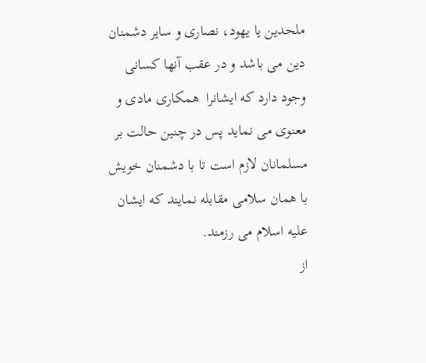ملحدين يا يهود، نصارى و ساير دشمنان دين مى باشد و در عقب آنها كسانى وجود دارد كه ايشانرا  همكارى مادى و معنوى مى نمايد پس در چنين حالت بر مسلمانان لازم است تا با دشمنان خويش با همان سلامى مقابله نمايند كه ايشان عليه اسلام مى رزمند.
از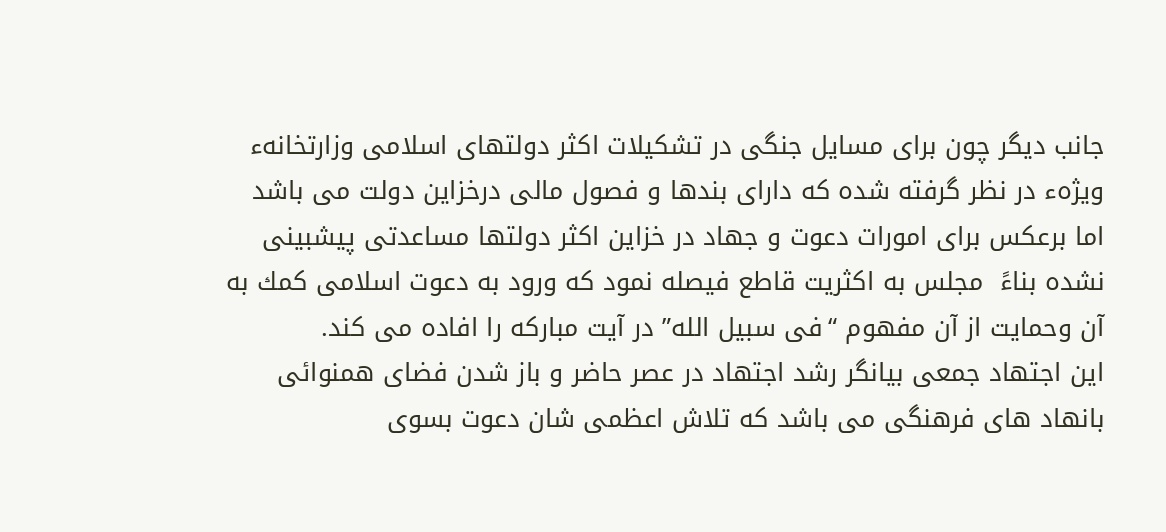جانب ديگر چون براى مسايل جنگى در تشكيلات اكثر دولتهاى اسلامى وزارتخانهء ويژهء در نظر گرفته شده كه داراى بندها و فصول مالى درخزاين دولت مى باشد اما برعكس براى امورات دعوت و جهاد در خزاين اكثر دولتها مساعدتى پيشبينى نشده بناءً  مجلس به اكثريت قاطع فيصله نمود كه ورود به دعوت اسلامى كمك به آن وحمايت از آن مفهوم “فى سبيل الله” در آيت مباركه را افاده مى كند.
اين اجتهاد جمعى بيانگر رشد اجتهاد در عصر حاضر و باز شدن فضاى همنوائى بانهاد هاى فرهنگى مى باشد كه تلاش اعظمى شان دعوت بسوى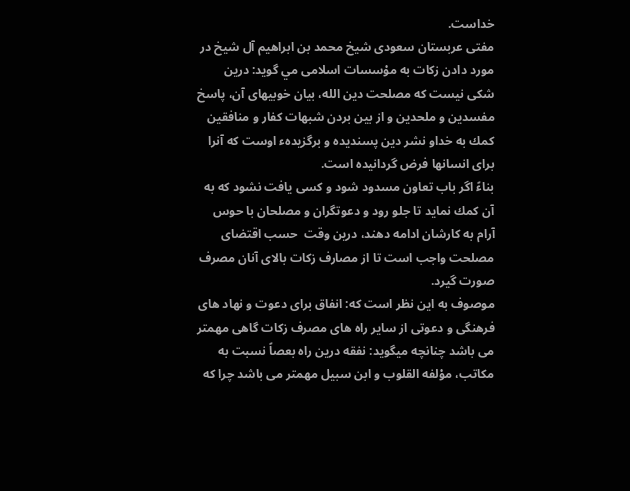خداست.
مفتى عربستان سعودى شيخ محمد بن ابراهيم آل شيخ در مورد دادن زكات به موْسسات اسلامى مي گويد: درين شكى نيست كه مصلحت دين الله، بيان خوبيهاى آن، پاسخ مفسدين و ملحدين و از بين بردن شبهات كفار و منافقين كمك به خداو نشر دين پسنديده و برگزيدهء اوست كه آنرا براى انسانها فرض گردانيده است.
بناءً اگر باب تعاون مسدود شود و كسى يافت نشود كه به آن كمك نمايد تا جلو رود و دعوتگران و مصلحان با حوس آرام به كارشان ادامه دهند، درين وقت  حسب اقتضاى مصلحت واجب است تا از مصارف زكات بالاى آنان مصرف صورت گيرد.
موصوف به اين نظر است كه: انفاق براى دعوت و نهاد هاى فرهنگى و دعوتى از ساير راه هاى مصرف زكات گاهى مهمتر مى باشد چنانچه ميگويد: نفقه درين راه بعصاً نسبت به مكاتب، موْلفه القلوب و ابن سبيل مهمتر مى باشد چرا كه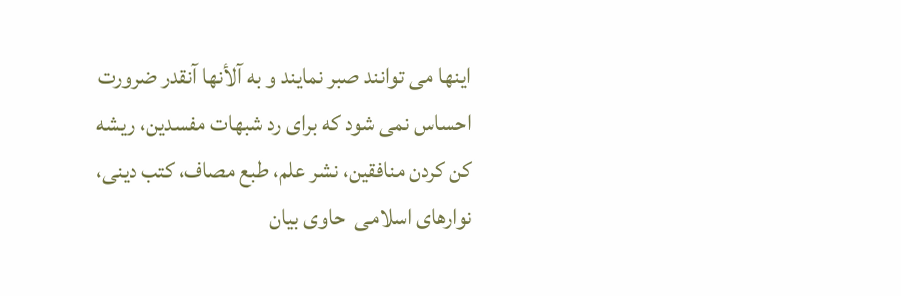اينها مى توانند صبر نمايند و به آلأنها آنقدر ضرورت احساس نمى شود كه براى رد شبهات مفسدين، ريشه كن كردن منافقين، نشر علم، طبع مصاف، كتب دينى، نوارهاى اسلامى  حاوى بيان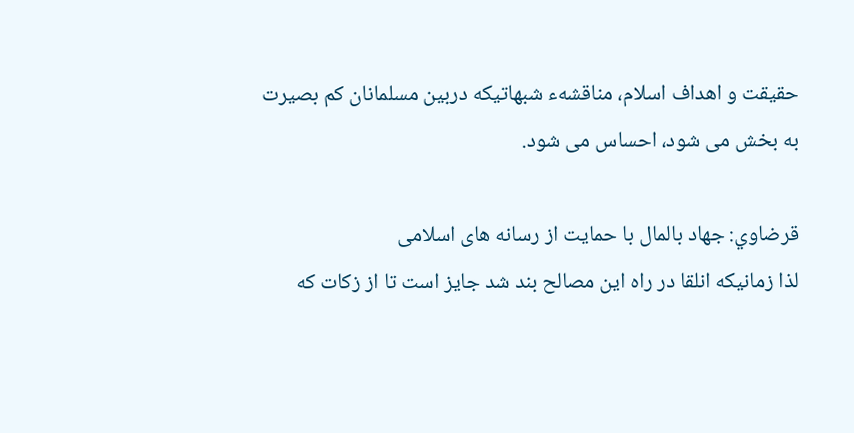حقيقت و اهداف اسلام، مناقشهء شبهاتيكه دربين مسلمانان كم بصيرت به بخش مى شود، احساس مى شود.

قرضاوي: جهاد بالمال با حمايت از رسانه های اسلامی
لذا زمانيكه انلقا در راه اين مصالح بند شد جايز است تا از زكات كه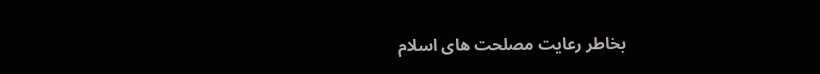بخاطر رعايت مصلحت هاى اسلام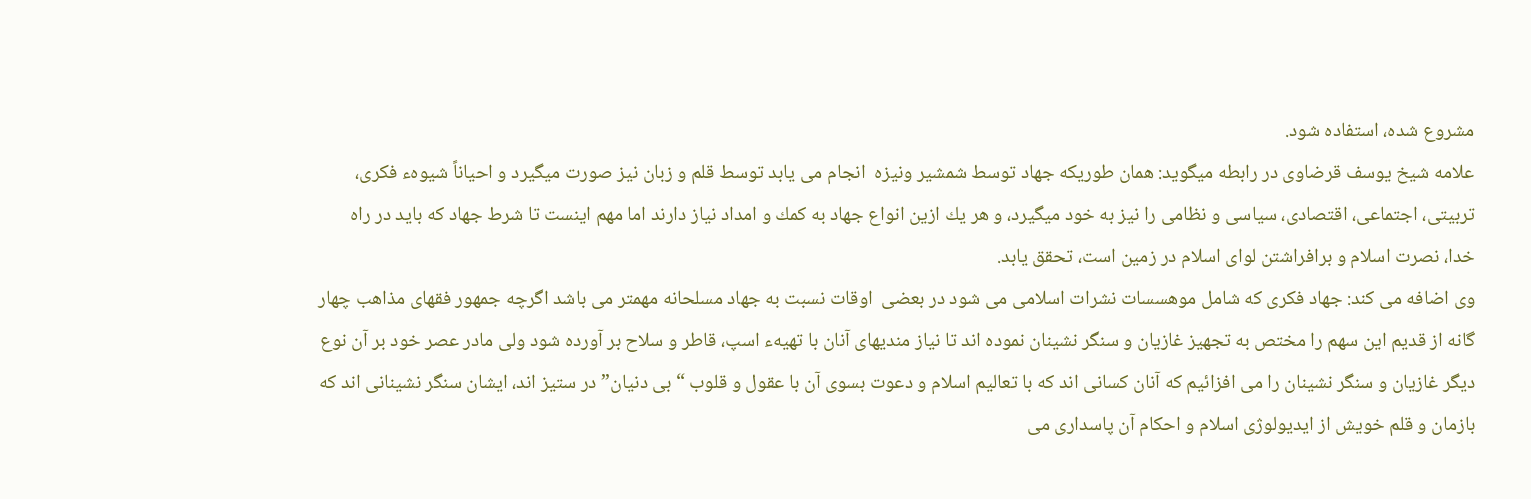مشروع شده، استفاده شود.
علامه شيخ يوسف قرضاوى در رابطه ميگويد: همان طوريكه جهاد توسط شمشير ونيزه  انجام مى يابد توسط قلم و زبان نيز صورت ميگيرد و احياناً شيوهء فكرى، تربيتى، اجتماعى، اقتصادى، سياسى و نظامى را نيز به خود ميگيرد، و هر يك ازين انواع جهاد به كمك و امداد نياز دارند اما مهم اينست تا شرط جهاد كه بايد در راه خدا، نصرت اسلام و برافراشتن لواى اسلام در زمين است، تحقق يابد.
وى اضافه مى كند: جهاد فكرى كه شامل موهسسات نشرات اسلامى مى شود در بعضى  اوقات نسبت به جهاد مسلحانه مهمتر مى باشد اگرچه جمهور فقهاى مذاهب چهار گانه از قديم اين سهم را مختص به تجهيز غازيان و سنگر نشينان نموده اند تا نياز منديهاى آنان با تهيهء اسپ، قاطر و سلاح بر آورده شود ولى مادر عصر خود بر آن نوع ديگر غازيان و سنگر نشينان را مى افزائيم كه آنان كسانى اند كه با تعاليم اسلام و دعوت بسوى آن با عقول و قلوب “بى دنيان” در ستيز اند، ايشان سنگر نشينانى اند كه بازمان و قلم خويش از ايديولوژى اسلام و احكام آن پاسدارى مى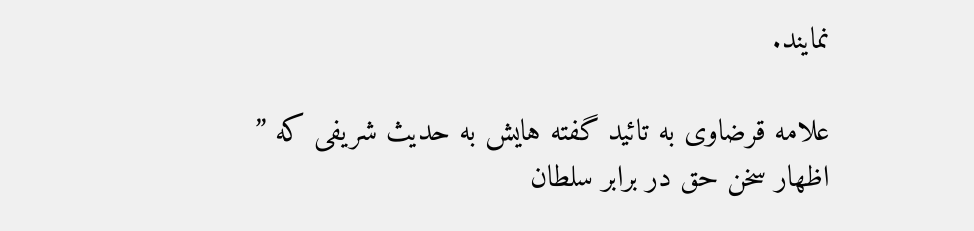نمايند.

علامه قرضاوى به تائيد گفته هايش به حديث شريفى كه ” اظهار سخن حق در برابر سلطان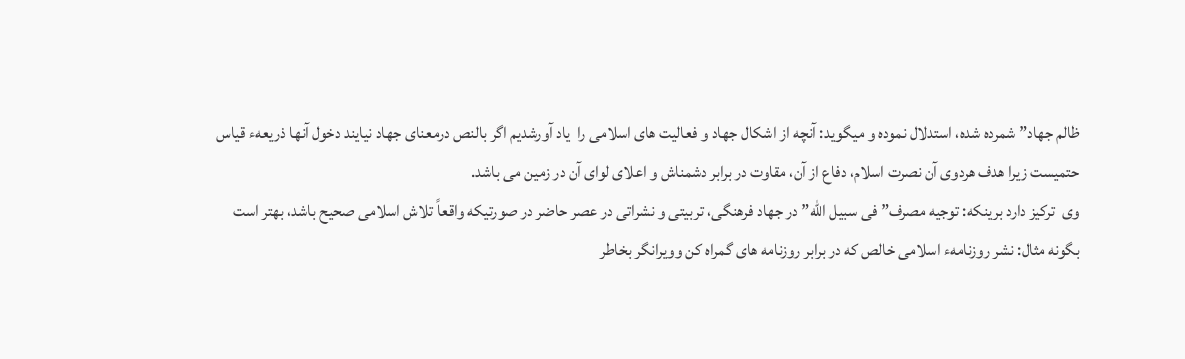ظالم جهاد” شمرده شده، استدلال نموده و ميگويد: آنچه از اشكال جهاد و فعاليت هاى اسلامى را  ياد آورشديم اگر بالنص درمعناى جهاد نيايند دخول آنها ذريعهء قياس حتميست زيرا هدف هردوى آن نصرت اسلام، دفاع از آن، مقاوت در برابر دشمناش و اعلاى لواى آن در زمين مى باشد.
وى  تركيز دارد برينكه: توجيه مصرف” فى سبيل الله” در جهاد فرهنگى، تربيتى و نشراتى در عصر حاضر در صورتيكه واقعاً تلاش اسلامى صحيح باشد، بهتر است بگونه مثال: نشر روزنامهء اسلامى خالص كه در برابر روزنامه هاى گمراه كن وويرانگر بخاطر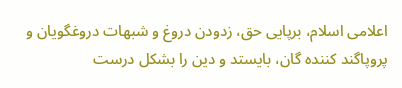اعلامى اسلام، برپايى حق، زدودن دروغ و شبهات دروغگويان و پروپاگند كننده گان، بايستد و دين را بشكل درست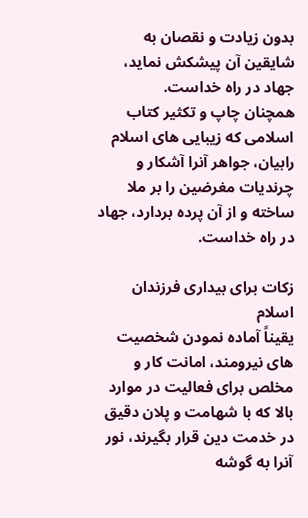بدون زيادت و نقصان به شايقين آن پيشكش نمايد، جهاد در راه خداست.
همچنان چاپ و تكثير كتاب اسلامى كه زيبايى هاى اسلام رابيان، جواهر آنرا آشكار و چرنديات مغرضين را بر ملا ساخته و از آن پرده بردارد، جهاد در راه خداست.

زکات برای بيداری فرزندان اسلام
يقيناً آماده نمودن شخصيت هاى نيرومند، امانت كار و مخلص براى فعاليت در موارد بالا كه با شهامت و پلان دقيق در خدمت دين قرار بگيرند، نور آنرا به گوشه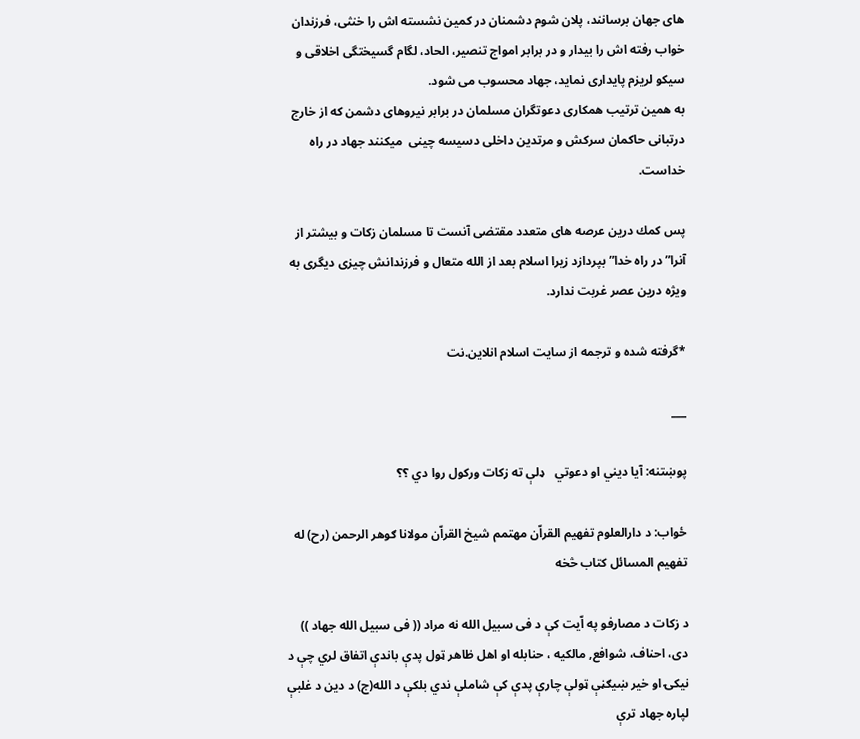هاى جهان برسانند، پلان شوم دشمنان در كمين نشسته اش را خنثى، فرزندان خواب رفته اش را بيدار و در برابر امواج تنصير، الحاد، لگام گسيختگى اخلاقى و سيكو لريزم پايدارى نمايد، جهاد محسوب مى شود.
به همين ترتيب همكارى دعوتگران مسلمان در برابر نيروهاى دشمن كه از خارج درتبانى حاكمان سركش و مرتدين داخلى دسيسه چينى  ميكنند جهاد در راه خداست.

پس كمك درين عرصه هاى متعدد مقتضى آنست تا مسلمان زكات و بيشتر از آنرا” در راه خدا” بپردازد زيرا اسلام بعد از الله متعال و فرزندانش چيزى ديگرى به ويژه درين عصر غربت ندارد.

*گرفته شده و ترجمه از سايت اسلام انلاين.نت

___

پوښتنه: آيا ديني او دعوتي   ډلې ته زكات وركول روا دي ؟؟

ځواب: د دارالعلوم تفهيم القراّن مهتمم شيخ القراّن مولانا ګوهر الرحمن (رح) له تفهيم المسائل كتاب څخه

د زكات د مصارفو په اّيت كې د فى سبيل الله نه مراد (( فى سبيل الله جهاد )) دى، احناف، شوافع, مالكيه ، حنابله او اهل ظاهر ټول پدې باندې اتفاق لري چې د نيكۍ او خير ښيګڼې ټولې چارې پدې كې شاملې ندي بلكې د الله(ج) د دين د غلبې لپاره جهاد ترې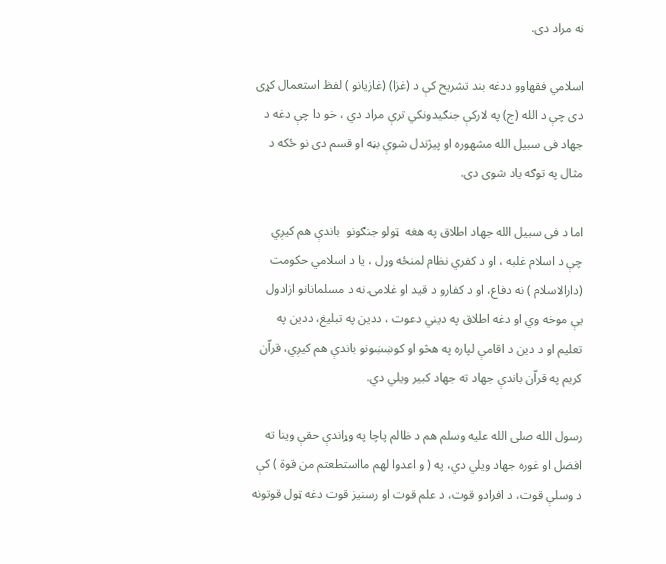نه مراد دى.

اسلامي فقهاوو ددغه بند تشريح كې د (غزا) (غازيانو ) لفظ استعمال كړى دى چې د الله (ج) په لاركې جنګيدونكي ترې مراد دي ، خو دا چې دغه د جهاد فى سبيل الله مشهوره او پيژندل شوې بڼه او قسم دى نو ځكه د مثال په توګه ياد شوى دى.

اما د فى سبيل الله جهاد اطلاق په هغه  ټولو جنګونو  باندې هم كيږي چې د اسلام غلبه ، او د كفري نظام لمنځه وړل ، يا د اسلامي حكومت (دارالاسلام ) نه دفاع، او د كفارو د قيد او غلامۍ نه د مسلمانانو ازادول يې موخه وي او دغه اطلاق په ديني دعوت ، ددين په تبليغ، ددين په تعليم او د دين د اقامې لپاره په هڅو او كوښښونو باندې هم كيږي، قراّن كريم په قراّن باندې جهاد ته جهاد كبير ويلي دي.

رسول الله صلى الله عليه وسلم هم د ظالم پاچا په وړاندې حقې وينا ته افضل او غوره جهاد ويلي دي، په ( و اعدوا لهم مااستطعتم من قوة ) كې د وسلې قوت، د افرادو قوت، د علم قوت او رسنيز قوت دغه ټول قوتونه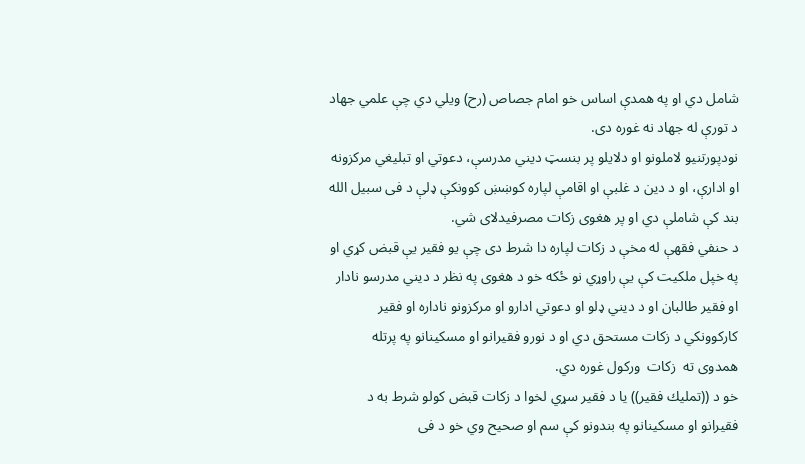شامل دي او په همدې اساس خو امام جصاص (رح) ويلي دي چې علمي جهاد د تورې له جهاد نه غوره دى.
نودپورتنيو لاملونو او دلايلو پر بنسټ ديني مدرسې، دعوتي او تبليغي مركزونه او ادارې، او د دين د غلبې او اقامې لپاره كوښښ كوونكې ډلې د فى سبيل الله بند كې شاملې دي او پر هغوى زكات مصرفيدلاى شي.
د حنفي فقهې له مخې د زكات لپاره دا شرط دى چې يو فقير يې قبض كړي او په خپل ملكيت كې يې راوړي نو ځكه خو د هغوى په نظر د ديني مدرسو نادار او فقير طالبان او د ديني ډلو او دعوتي ادارو او مركزونو ناداره او فقير كاركوونكي د زكات مستحق دي او د نورو فقيرانو او مسكينانو په پرتله همدوى ته  زكات  وركول غوره دي.
خو د ((تمليك فقير)) يا د فقير سړي لخوا د زكات قبض كولو شرط به د فقيرانو او مسكينانو په بندونو كې سم او صحيح وي خو د فى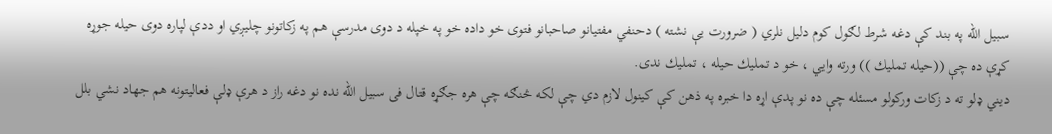سبيل الله په بند كې دغه شرط لګول كوم دليل نلري ( ضرورت يې نشته ) دحنفي مفتيانو صاحبانو فتوى خو داده خو په خپله د دوى مدرسې هم په زكاتونو چليږي او ددې لپاره دوى حيله جوړه كړې ده چې ((حيله تمليك )) ورته وايي ، خو د تمليك حيله ، تمليك ندى.
ديني ډلو ته د زكات وركولو مسئله چې ده نو پدې اړه دا خبره په ذهن كې كينول لازم دي چې لكه څنګه چې هره جګړه قتال فى سبيل الله نده نو دغه راز د هرې ډلې فعاليتونه هم جهاد نشي بلل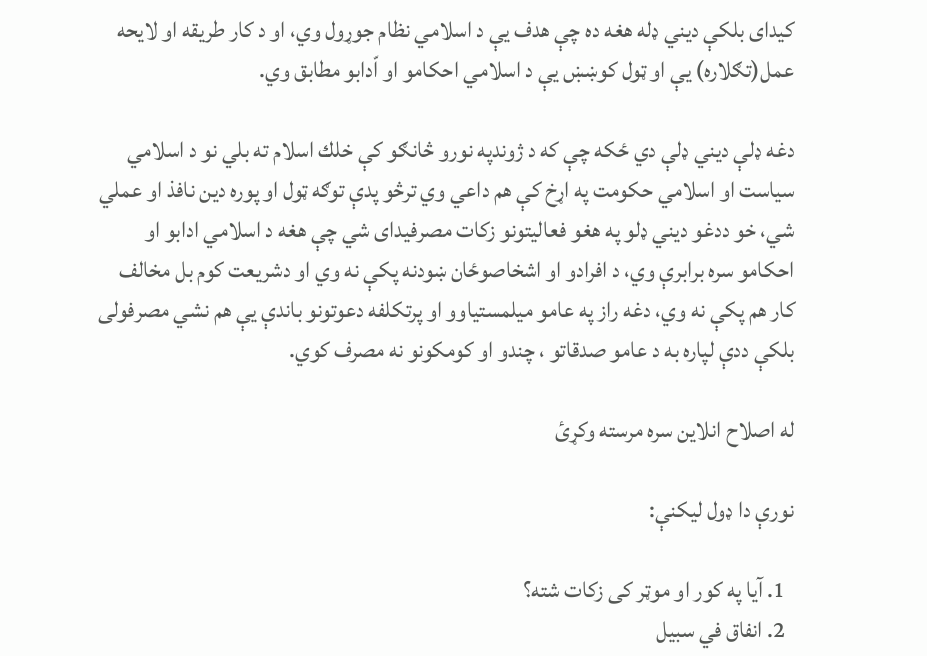كيداى بلكې ديني ډله هغه ده چې هدف يې د اسلامي نظام جوړول وي، او د كار طريقه او لايحه عمل(تګلاره) يې او ټول كوښښ يې د اسلامي احكامو او اّدابو مطابق وي.

دغه ډلې ديني ډلې دي ځكه چې كه د ژوندپه نورو څانګو كې خلك اسلام ته بلي نو د اسلامي سياست او اسلامي حكومت په اړخ كې هم داعي وي ترڅو پدې توګه ټول او پوره دين نافذ او عملي شي، خو ددغو ديني ډلو په هغو فعاليتونو زكات مصرفيداى شي چې هغه د اسلامي ادابو او احكامو سره برابرې وي، د افرادو او اشخاصوځان ښودنه پكې نه وي او دشريعت كوم بل مخالف كار هم پكې نه وي، دغه راز په عامو ميلمستياوو او پرتكلفه دعوتونو باندې يې هم نشي مصرفولى بلكې ددې لپاره به د عامو صدقاتو ، چندو او كومكونو نه مصرف كوي.

له اصلاح انلاين سره مرسته وکړئ

نورې دا ډول ليکنې:

  1. آیا په کور او موټر کی زکات شته؟
  2. انفاق في سبيل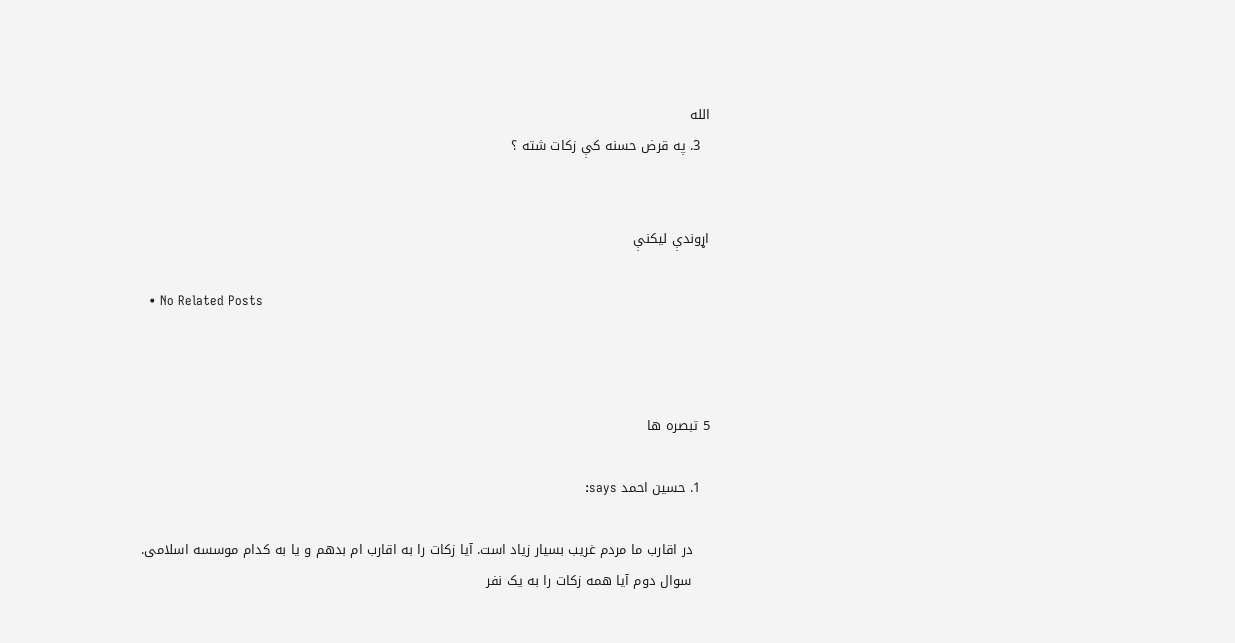الله
  3. په قرض حسنه كې زكات شته ؟


اړوندې ليکنې

  • No Related Posts



5 تبصره ها

  1. حسین احمد says:

    در اقارب ما مردم غریب بسیار زیاد است. آیا زکات را به اقارب ام بدهم و یا به کدام موسسه اسلامی.
    سوال دوم آیا همه زکات را به یک نفر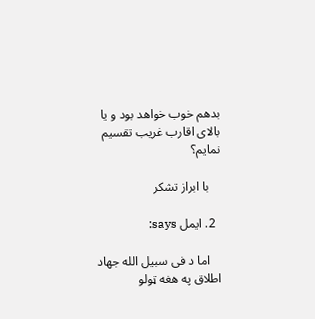بدهم خوب خواهد بود و یا بالای اقارب غریب تقسیم نمایم؟

    با ابراز تشکر

  2. ایمل says:

    اما د فى سبيل الله جهاد اطلاق په هغه ټولو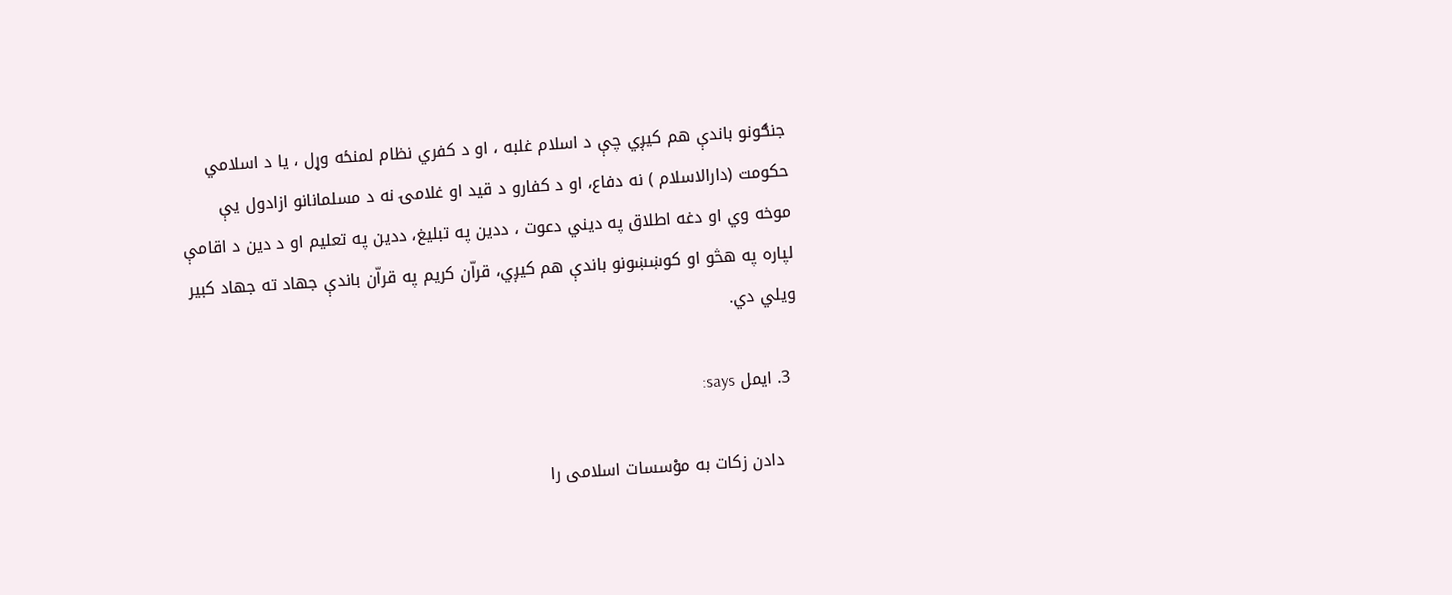جنګونو باندې هم كيږي چې د اسلام غلبه ، او د كفري نظام لمنځه وړل ، يا د اسلامي حكومت (دارالاسلام ) نه دفاع، او د كفارو د قيد او غلامۍ نه د مسلمانانو ازادول يې موخه وي او دغه اطلاق په ديني دعوت ، ددين په تبليغ، ددين په تعليم او د دين د اقامې لپاره په هڅو او كوښښونو باندې هم كيږي، قراّن كريم په قراّن باندې جهاد ته جهاد كبير ويلي دي.

  3. ایمل says:

    دادن زكات به موْسسات اسلامى را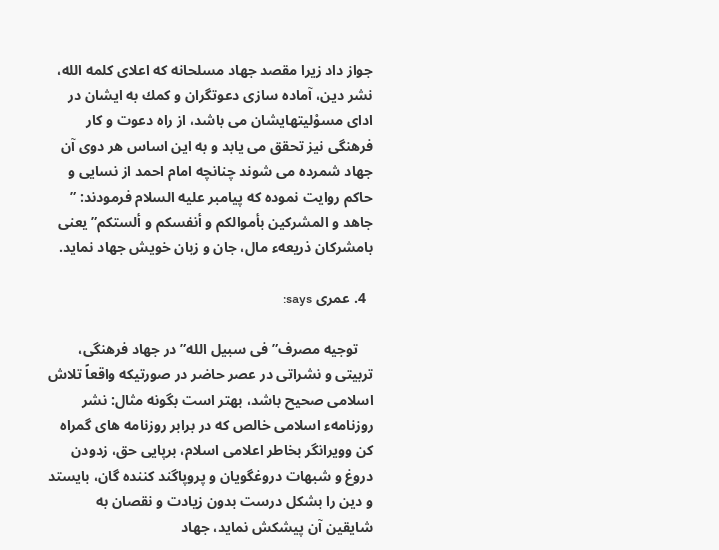جواز داد زيرا مقصد جهاد مسلحانه كه اعلاى كلمه الله، نشر دين، آماده سازى دعوتگران و كمك به ايشان در اداى مسوْليتهايشان مى باشد، از راه دعوت و كار فرهنگى نيز تحقق مى يابد و به اين اساس هر دوى آن جهاد شمرده مى شوند چنانچه امام احمد از نسايى و حاكم روايت نموده كه پيامبر عليه السلام فرمودند: ” جاهد و المشركين بأموالكم و أنفسكم و ألستكم” يعنى بامشركان ذريعهء مال، جان و زبان خويش جهاد نمايد.

  4. عمری says:

    توجيه مصرف” فى سبيل الله” در جهاد فرهنگى، تربيتى و نشراتى در عصر حاضر در صورتيكه واقعاً تلاش اسلامى صحيح باشد، بهتر است بگونه مثال: نشر روزنامهء اسلامى خالص كه در برابر روزنامه هاى گمراه كن وويرانگر بخاطر اعلامى اسلام، برپايى حق، زدودن دروغ و شبهات دروغگويان و پروپاگند كننده گان، بايستد و دين را بشكل درست بدون زيادت و نقصان به شايقين آن پيشكش نمايد، جهاد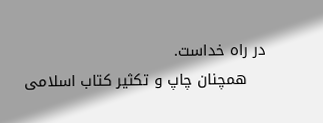در راه خداست.
    همچنان چاپ و تكثير كتاب اسلامى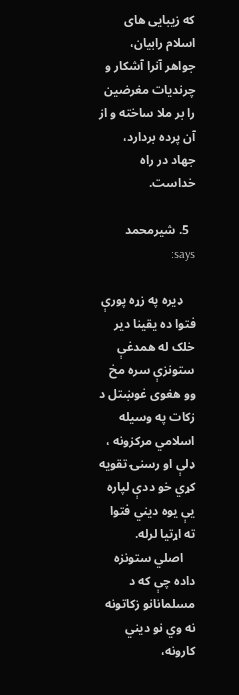كه زيبايى هاى اسلام رابيان، جواهر آنرا آشكار و چرنديات مغرضين را بر ملا ساخته و از آن پرده بردارد، جهاد در راه خداست.

  5. شیرمحمد says:

    ډیره په زړه پورې فتوا ده یقینا دیر خلک له همدغې ستونزې سره مخ وو هغوی غوښتل د زکات په وسیله اسلامي مرکزونه ، ډلې او رسنۍ تقویه کړي خو ددې لپاره یې یوه دیني فتوا ته اړتیا لرله.
    اصلي ستونزه داده چې که د مسلمانانو زکاتونه نه وي نو دیني کارونه،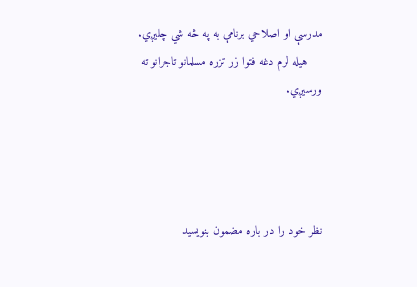مدرسې او اصلاحي برنامې به په څه شي چلیږي.
    هیله لرم دغه فتوا زر تزره مسلمانو تاجرانو ته ورسیږي.




نظر خود را در باره مضمون بنویسيد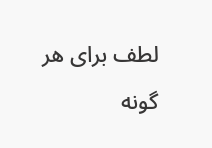لطف برای هر گونه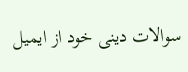سوالات دینی خود از ایمیل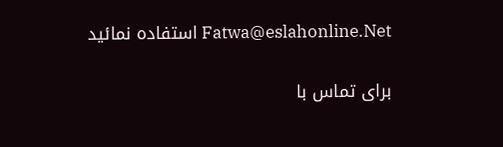Fatwa@eslahonline.Net استفاده نمائید

برای تماس با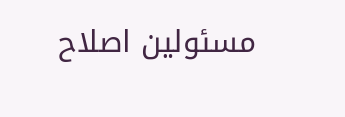مسئولین اصلاح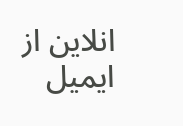انلاین از ایمیل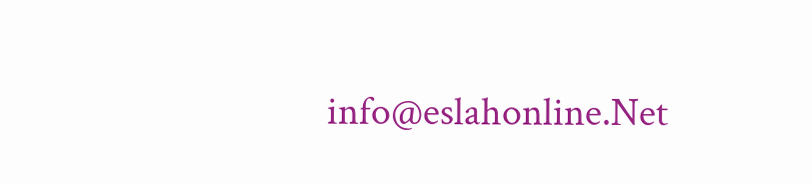info@eslahonline.Net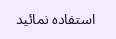استفاده نمائید